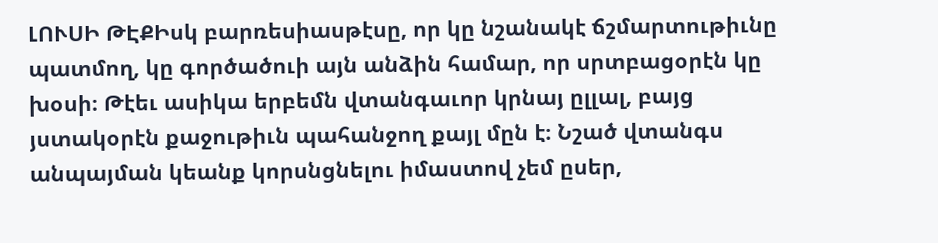ԼՈՒՍԻ ԹԷՔԻսկ բարռեսիասթէսը, որ կը նշանակէ ճշմարտութիւնը պատմող, կը գործածուի այն անձին համար, որ սրտբացօրէն կը խօսի։ Թէեւ ասիկա երբեմն վտանգաւոր կրնայ ըլլալ, բայց յստակօրէն քաջութիւն պահանջող քայլ մըն է։ Նշած վտանգս անպայման կեանք կորսնցնելու իմաստով չեմ ըսեր,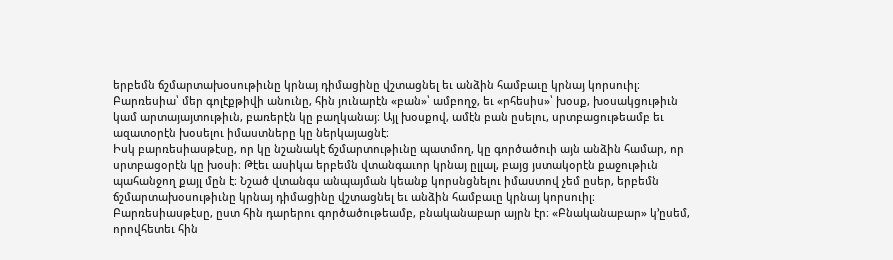երբեմն ճշմարտախօսութիւնը կրնայ դիմացինը վշտացնել եւ անձին համբաւը կրնայ կորսուիլ։
Բարռեսիա՝ մեր գոլէքթիվի անունը, հին յունարէն «բան»՝ ամբողջ, եւ «րհեսիս»՝ խօսք, խօսակցութիւն կամ արտայայտութիւն, բառերէն կը բաղկանայ։ Այլ խօսքով, ամէն բան ըսելու, սրտբացութեամբ եւ ազատօրէն խօսելու իմաստները կը ներկայացնէ։
Իսկ բարռեսիասթէսը, որ կը նշանակէ ճշմարտութիւնը պատմող, կը գործածուի այն անձին համար, որ սրտբացօրէն կը խօսի։ Թէեւ ասիկա երբեմն վտանգաւոր կրնայ ըլլալ, բայց յստակօրէն քաջութիւն պահանջող քայլ մըն է։ Նշած վտանգս անպայման կեանք կորսնցնելու իմաստով չեմ ըսեր, երբեմն ճշմարտախօսութիւնը կրնայ դիմացինը վշտացնել եւ անձին համբաւը կրնայ կորսուիլ։
Բարռեսիասթէսը, ըստ հին դարերու գործածութեամբ, բնականաբար այրն էր։ «Բնականաբար» կ՚ըսեմ, որովհետեւ հին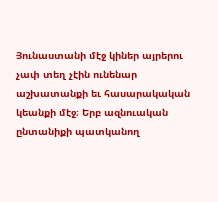Յունաստանի մէջ կիներ այրերու չափ տեղ չէին ունենար աշխատանքի եւ հասարակական կեանքի մէջ։ Երբ ազնուական ընտանիքի պատկանող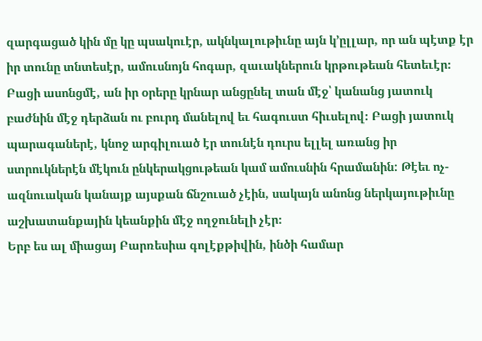զարգացած կին մը կը պսակուէր, ակնկալութիւնը այն կ՚ըլլար, որ ան պէտք էր իր տունը տնտեսէր, ամուսնոյն հոգար, զաւակներուն կրթութեան հետեւէր։ Բացի ասոնցմէ, ան իր օրերը կրնար անցընել տան մէջ՝ կանանց յատուկ բաժնին մէջ դերձան ու բուրդ մանելով եւ հագուստ հիւսելով։ Բացի յատուկ պարագաներէ, կնոջ արգիլուած էր տունէն դուրս ելլել առանց իր ստրուկներէն մէկուն ընկերակցութեան կամ ամուսնին հրամանին: Թէեւ ոչ-ազնուական կանայք այսքան ճնշուած չէին, սակայն անոնց ներկայութիւնը աշխատանքային կեանքին մէջ ողջունելի չէր։
Երբ ես ալ միացայ Բարռեսիա գոլէքթիվին, ինծի համար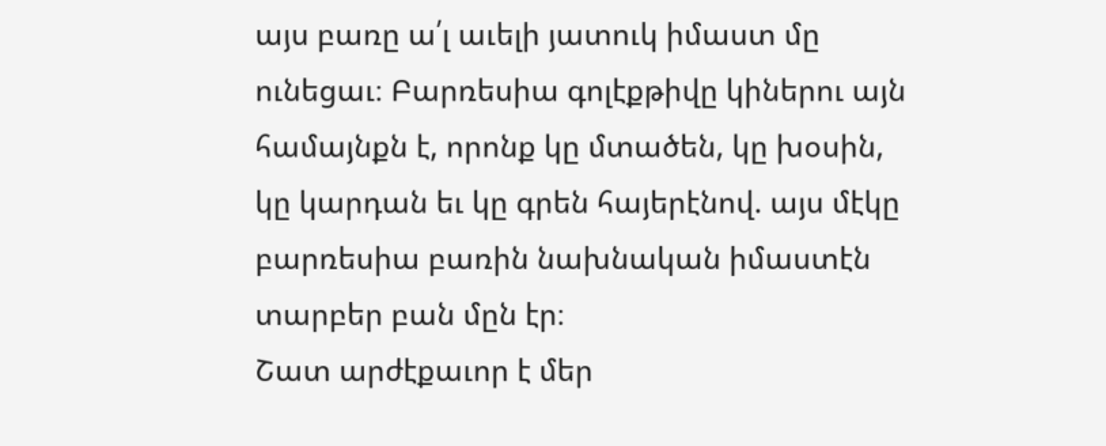այս բառը ա՛լ աւելի յատուկ իմաստ մը ունեցաւ։ Բարռեսիա գոլէքթիվը կիներու այն համայնքն է, որոնք կը մտածեն, կը խօսին, կը կարդան եւ կը գրեն հայերէնով. այս մէկը բարռեսիա բառին նախնական իմաստէն տարբեր բան մըն էր։
Շատ արժէքաւոր է մեր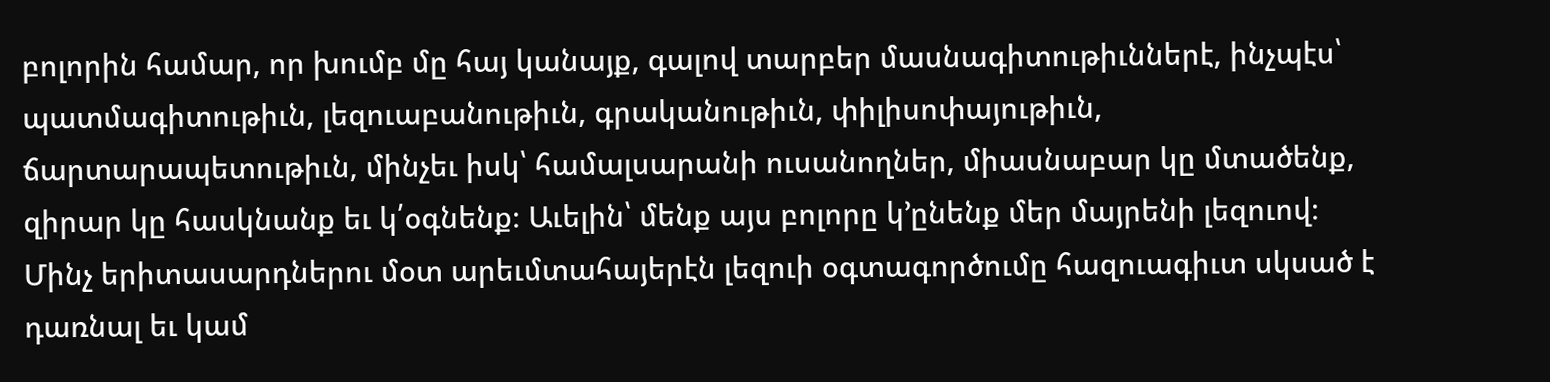բոլորին համար, որ խումբ մը հայ կանայք, գալով տարբեր մասնագիտութիւններէ, ինչպէս՝ պատմագիտութիւն, լեզուաբանութիւն, գրականութիւն, փիլիսոփայութիւն, ճարտարապետութիւն, մինչեւ իսկ՝ համալսարանի ուսանողներ, միասնաբար կը մտածենք, զիրար կը հասկնանք եւ կ՛օգնենք։ Աւելին՝ մենք այս բոլորը կ՚ընենք մեր մայրենի լեզուով։
Մինչ երիտասարդներու մօտ արեւմտահայերէն լեզուի օգտագործումը հազուագիւտ սկսած է դառնալ եւ կամ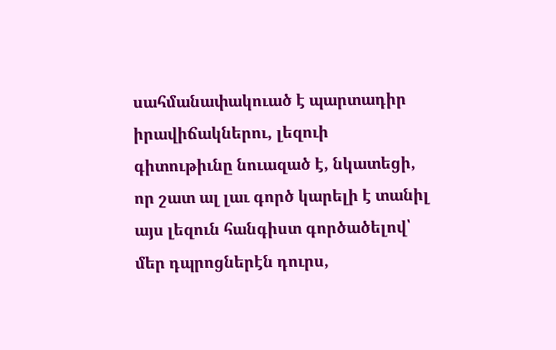սահմանափակուած է պարտադիր իրավիճակներու, լեզուի գիտութիւնը նուազած է, նկատեցի, որ շատ ալ լաւ գործ կարելի է տանիլ այս լեզուն հանգիստ գործածելով՝ մեր դպրոցներէն դուրս,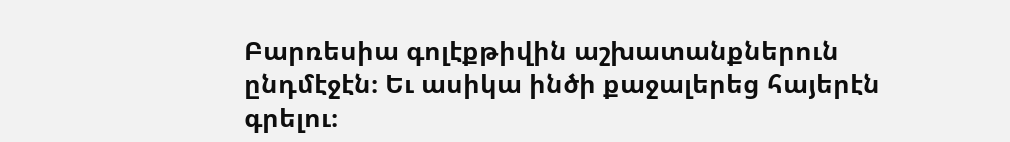Բարռեսիա գոլէքթիվին աշխատանքներուն ընդմէջէն։ Եւ ասիկա ինծի քաջալերեց հայերէն գրելու։